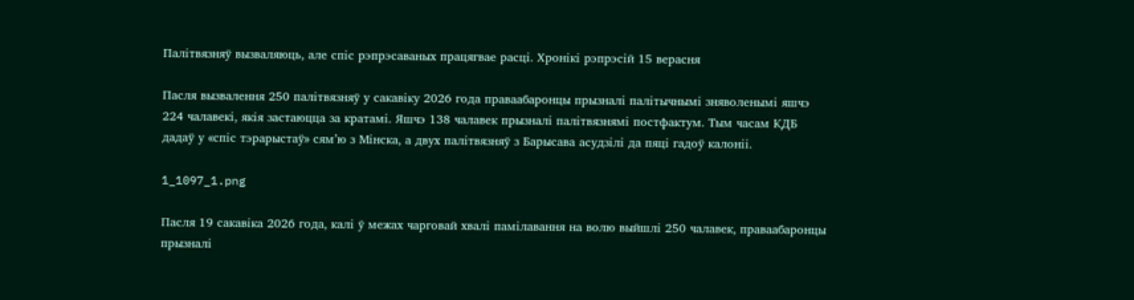Палітвязняў вызваляюць, але спіс рэпрэсаваных працягвае расці. Хронікі рэпрэсій 15 верасня

Пасля вызвалення 250 палітвязняў у сакавіку 2026 года праваабаронцы прызналі палітычнымі зняволенымі яшчэ 224 чалавекі, якія застаюцца за кратамі. Яшчэ 138 чалавек прызналі палітвязнямі постфактум. Тым часам КДБ дадаў у «спіс тэрарыстаў» сям’ю з Мінска, а двух палітвязняў з Барысава асудзілі да пяці гадоў калоніі.

1_1097_1.png

Пасля 19 сакавіка 2026 года, калі ў межах чарговай хвалі памілавання на волю выйшлі 250 чалавек, праваабаронцы прызналі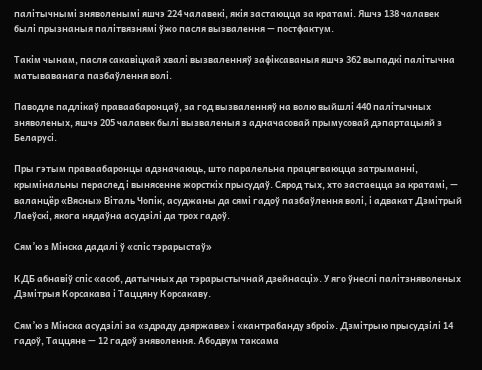палітычнымі зняволенымі яшчэ 224 чалавекі, якія застаюцца за кратамі. Яшчэ 138 чалавек былі прызнаныя палітвязнямі ўжо пасля вызвалення — постфактум.

Такім чынам, пасля сакавіцкай хвалі вызваленняў зафіксаваныя яшчэ 362 выпадкі палітычна матываванага пазбаўлення волі.

Паводле падлікаў праваабаронцаў, за год вызваленняў на волю выйшлі 440 палітычных зняволеных, яшчэ 205 чалавек былі вызваленыя з адначасовай прымусовай дэпартацыяй з Беларусі.

Пры гэтым праваабаронцы адзначаюць, што паралельна працягваюцца затрыманні, крымінальны пераслед і вынясенне жорсткіх прысудаў. Сярод тых, хто застаецца за кратамі, — валанцёр «Вясны» Віталь Чопік, асуджаны да сямі гадоў пазбаўлення волі, і адвакат Дзмітрый Лаеўскі, якога нядаўна асудзілі да трох гадоў.

Сям’ю з Мінска дадалі ў «спіс тэрарыстаў»

КДБ абнавіў спіс «асоб, датычных да тэрарыстычнай дзейнасці». У яго ўнеслі палітзняволеных Дзмітрыя Корсакава і Таццяну Корсакаву.

Сям’ю з Мінска асудзілі за «здраду дзяржаве» і «кантрабанду зброі». Дзмітрыю прысудзілі 14 гадоў, Таццяне — 12 гадоў зняволення. Абодвум таксама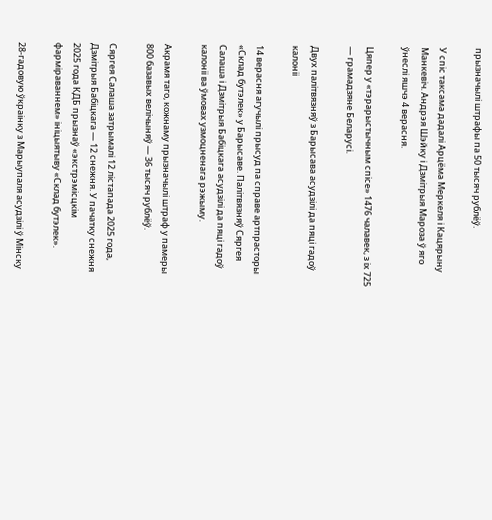прызначылі штрафы па 50 тысяч рублёў.

У спіс таксама дадалі Арцёма Меркеля і Кацярыну Манкевіч. Андрэя Шэйку і Дзмітрыя Мароза ў яго ўнеслі яшчэ 4 верасня.

Цяпер у «тэрарыстычным спісе» 1476 чалавек, з іх 725 — грамадзяне Беларусі.

Двух палітвязняў з Барысава асудзілі да пяці гадоў калоніі

14 верасня агучылі прысуд па справе артпрасторы «Склад бутэлек» у Барысаве. Палітвязняў Сяргея Салаша і Дзмітрыя Бабіцкага асудзілі да пяці гадоў калоніі ва ўмовах узмоцненага рэжыму.

Акрамя таго, кожнаму прызначылі штраф у памеры 800 базавых велічыняў — 36 тысяч рублёў.

Сяргея Салаша затрымалі 12 лістапада 2025 года, Дзмітрыя Бабіцкага — 12 снежня. У пачатку снежня 2025 года КДБ прызнаў «экстрэмісцкім фарміраваннем» ініцыятыву «Склад бутэлек».

28-гадовую ўкраінку з Марыупаля асудзілі ў Мінску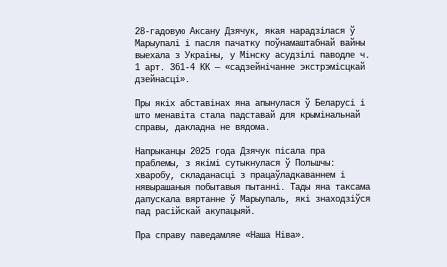28-гадовую Аксану Дзячук, якая нарадзілася ў Марыупалі і пасля пачатку поўнамаштабнай вайны выехала з Украіны, у Мінску асудзілі паводле ч. 1 арт. 361-4 КК — «садзейнічанне экстрэмісцкай дзейнасці».

Пры якіх абставінах яна апынулася ў Беларусі і што менавіта стала падставай для крымінальнай справы, дакладна не вядома.

Напрыканцы 2025 года Дзячук пісала пра праблемы, з якімі сутыкнулася ў Польшчы: хваробу, складанасці з працаўладкаваннем і нявырашаныя побытавыя пытанні. Тады яна таксама дапускала вяртанне ў Марыупаль, які знаходзіўся пад расійскай акупацыяй.

Пра справу паведамляе «Наша Ніва».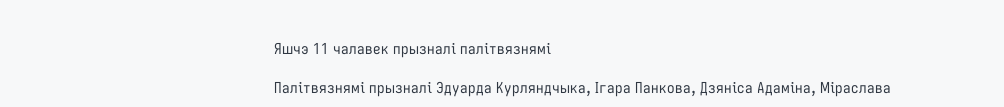Яшчэ 11 чалавек прызналі палітвязнямі

Палітвязнямі прызналі Эдуарда Курляндчыка, Ігара Панкова, Дзяніса Адаміна, Міраслава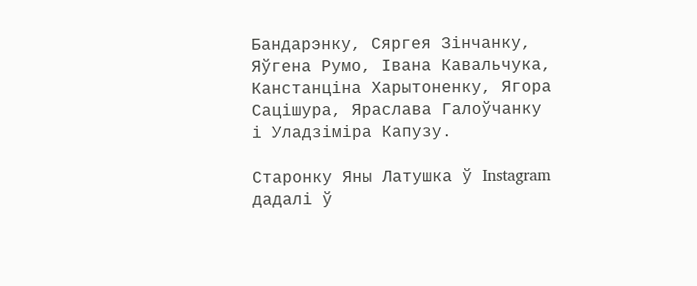Бандарэнку, Сяргея Зінчанку, Яўгена Румо, Івана Кавальчука, Канстанціна Харытоненку, Ягора Сацішура, Яраслава Галоўчанку і Уладзіміра Капузу.

Старонку Яны Латушка ў Instagram дадалі ў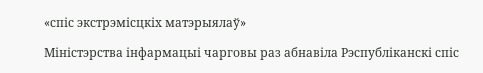«спіс экстрэмісцкіх матэрыялаў»

Міністэрства інфармацыі чарговы раз абнавіла Рэспубліканскі спіс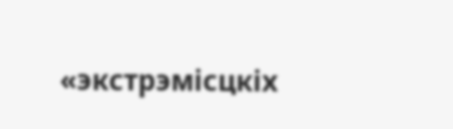«экстрэмісцкіх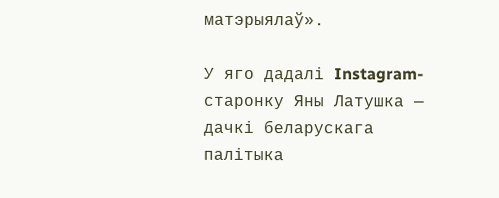матэрыялаў».

У яго дадалі Instagram-старонку Яны Латушка — дачкі беларускага палітыка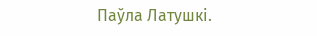Паўла Латушкі.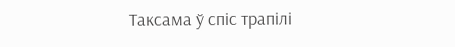Таксама ў спіс трапілі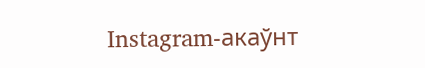Instagram-акаўнт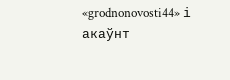«grodnonovosti44» і акаўнт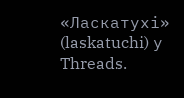«Ласкатухі» (laskatuchi) у Threads.